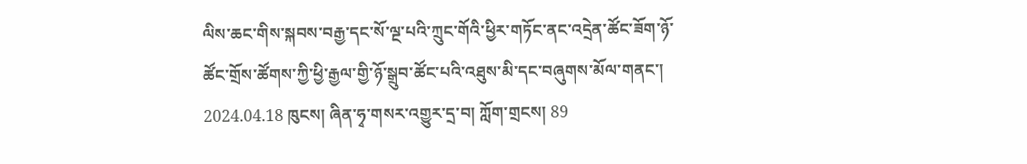ལིས་ཆང་གིས་སྐབས་བརྒྱ་དང་སོ་ལྔ་པའི་ཀྲུང་གོའི་ཕྱིར་གཏོང་ནང་འདྲེན་ཚོང་ཟོག་ཉོ་ཚོང་གྲོས་ཚོགས་ཀྱི་ཕྱི་རྒྱལ་གྱི་ཉོ་སྒྲུབ་ཚོང་པའི་འཐུས་མི་དང་བཞུགས་མོལ་གནང་།
2024.04.18 ཁུངས། ཞིན་ཧྭ་གསར་འགྱུར་དྲ་བ། ཀློག་གྲངས། 89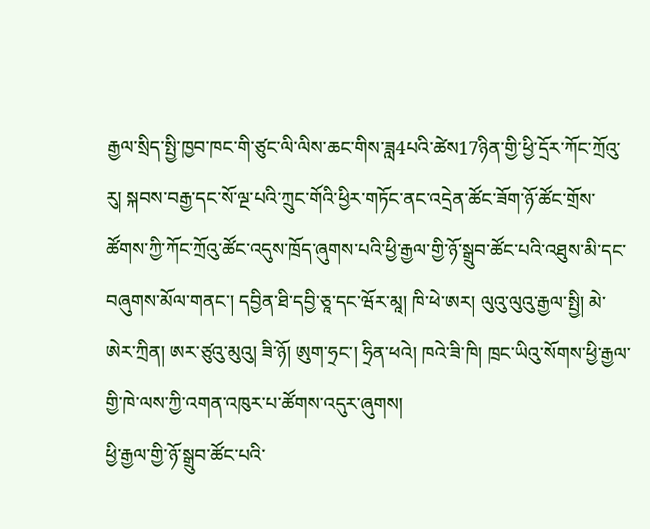རྒྱལ་སྲིད་སྤྱི་ཁྱབ་ཁང་གི་ཙུང་ལི་ལིས་ཆང་གིས་ཟླ4པའི་ཚེས17ཉིན་གྱི་ཕྱི་དྲོར་ཀོང་ཀྲོའུ་རུ། སྐབས་བརྒྱ་དང་སོ་ལྔ་པའི་ཀྲུང་གོའི་ཕྱིར་གཏོང་ནང་འདྲེན་ཚོང་ཟོག་ཉོ་ཚོང་གྲོས་ཚོགས་ཀྱི་ཀོང་ཀྲོའུ་ཚོང་འདུས་ཁྲོད་ཞུགས་པའི་ཕྱི་རྒྱལ་གྱི་ཉོ་སྒྲུབ་ཚོང་པའི་འཐུས་མི་དང་བཞུགས་མོལ་གནང་། དབྱིན་ཐི་དབྱི་ཅཱ་དང་ཝོར་མཱ། ཁི་ཕེ་ཨར། ལུའུ་ལུའུ་རྒྱལ་སྤྱི། མེ་ཨེར་ཀྲིན། ཨར་ཙུའུ་མུའུ། ཟི་ཉོ། ཨུག་ཧྲང་། ཧྲིན་ཕའེ། ཁའེ་ཟི་ཁི། ཁྲང་ཡིའུ་སོགས་ཕྱི་རྒྱལ་གྱི་ཁེ་ལས་ཀྱི་འགན་འཁུར་པ་ཚོགས་འདུར་ཞུགས།
ཕྱི་རྒྱལ་གྱི་ཉོ་སྒྲུབ་ཚོང་པའི་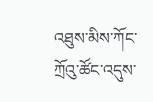འཐུས་མིས་ཀོང་ཀྲོའུ་ཚོང་འདུས་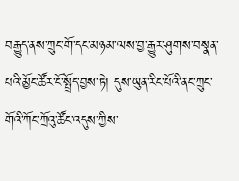བརྒྱུད་ནས་ཀྲུང་གོ་དང་མཉམ་ལས་བྱ་རྒྱུར་ཤུགས་བསྣན་པའི་མྱོང་ཚོར་ངོ་སྤྲོད་བྱས་ཏེ། དུས་ཡུན་རིང་པོའི་ནང་ཀྲུང་གོའི་ཀོང་ཀྲོའུ་ཚོང་འདུས་ཀྱིས་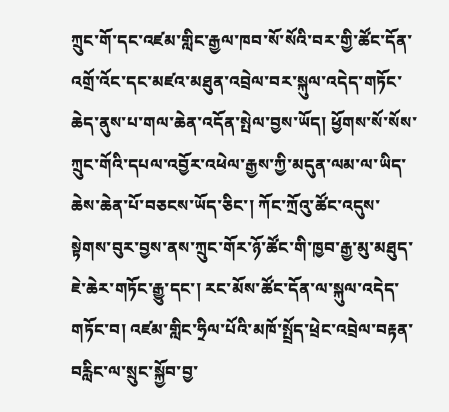ཀྲུང་གོ་དང་འཛམ་གླིང་རྒྱལ་ཁབ་སོ་སོའི་བར་གྱི་ཚོང་དོན་འགྲོ་འོང་དང་མཛའ་མཐུན་འབྲེལ་བར་སྐུལ་འདེད་གཏོང་ཆེད་ནུས་པ་གལ་ཆེན་འདོན་སྤེལ་བྱས་ཡོད། ཕྱོགས་སོ་སོས་ཀྲུང་གོའི་དཔལ་འབྱོར་འཕེལ་རྒྱས་ཀྱི་མདུན་ལམ་ལ་ཡིད་ཆེས་ཆེན་པོ་བཅངས་ཡོད་ཅིང་། ཀོང་ཀྲོའུ་ཚོང་འདུས་སྟེགས་བུར་བྱས་ནས་ཀྲུང་གོར་ཉོ་ཚོང་གི་ཁྱབ་རྒྱ་མུ་མཐུད་ཇེ་ཆེར་གཏོང་རྒྱུ་དང་། རང་མོས་ཚོང་དོན་ལ་སྐུལ་འདེད་གཏོང་བ། འཛམ་གླིང་ཧྲིལ་པོའི་མཁོ་སྤྲོད་ཕྲེང་འབྲེལ་བརྟན་བརླིང་ལ་སྲུང་སྐྱོབ་བྱ་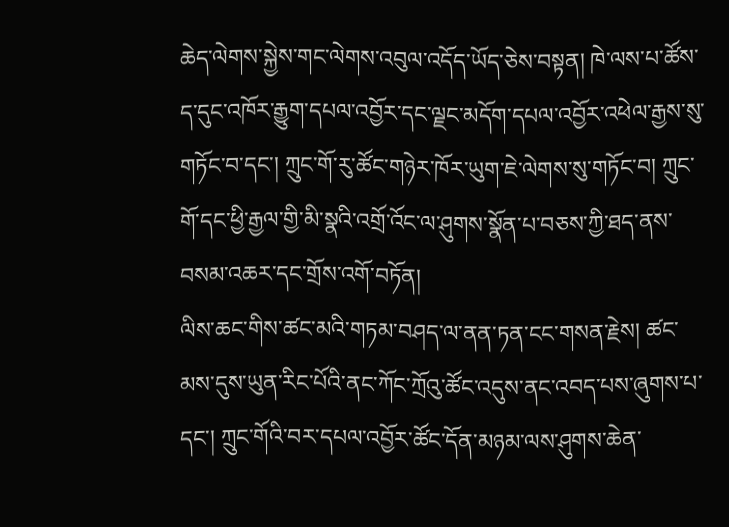ཆེད་ལེགས་སྐྱེས་གང་ལེགས་འབུལ་འདོད་ཡོད་ཅེས་བསྟན། ཁེ་ལས་པ་ཚོས་ད་དུང་འཁོར་རྒྱུག་དཔལ་འབྱོར་དང་ལྗང་མདོག་དཔལ་འབྱོར་འཕེལ་རྒྱས་སུ་གཏོང་བ་དང་། ཀྲུང་གོ་རུ་ཚོང་གཉེར་ཁོར་ཡུག་ཇེ་ལེགས་སུ་གཏོང་བ། ཀྲུང་གོ་དང་ཕྱི་རྒྱལ་གྱི་མི་སྣའི་འགྲོ་འོང་ལ་ཤུགས་སྣོན་པ་བཅས་ཀྱི་ཐད་ནས་བསམ་འཆར་དང་གྲོས་འགོ་བཏོན།
ལིས་ཆང་གིས་ཚང་མའི་གཏམ་བཤད་ལ་ནན་ཏན་ངང་གསན་རྗེས། ཚང་མས་དུས་ཡུན་རིང་པོའི་ནང་ཀོང་ཀྲོའུ་ཚོང་འདུས་ནང་འབད་པས་ཞུགས་པ་དང་། ཀྲུང་གོའི་བར་དཔལ་འབྱོར་ཚོང་དོན་མཉམ་ལས་ཤུགས་ཆེན་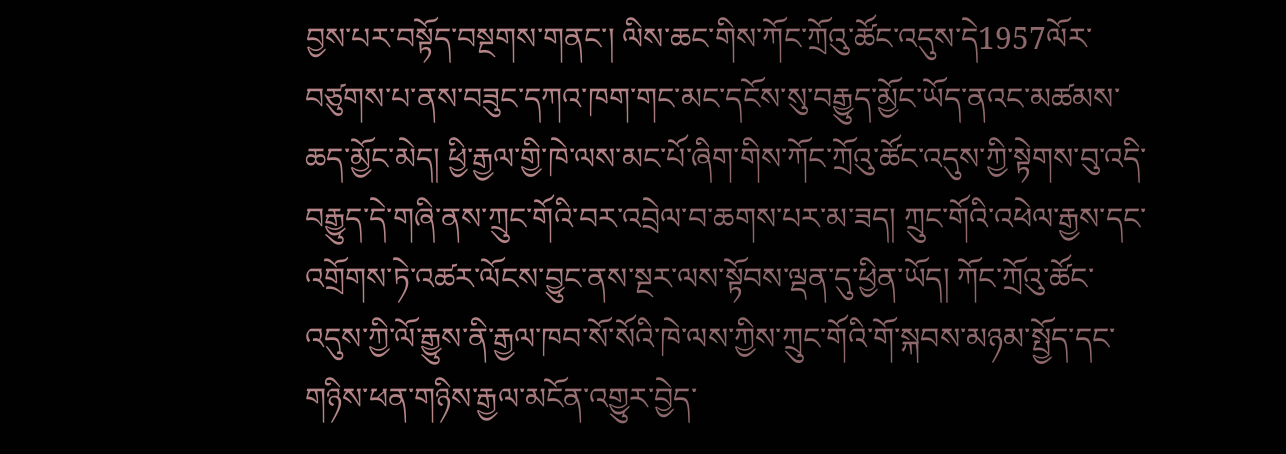བྱས་པར་བསྟོད་བསྔགས་གནང་། ལིས་ཆང་གིས་ཀོང་ཀྲོའུ་ཚོང་འདུས་དེ1957ལོར་བཙུགས་པ་ནས་བཟུང་དཀའ་ཁག་གང་མང་དངོས་སུ་བརྒྱུད་མྱོང་ཡོད་ནའང་མཚམས་ཆད་མྱོང་མེད། ཕྱི་རྒྱལ་གྱི་ཁེ་ལས་མང་པོ་ཞིག་གིས་ཀོང་ཀྲོའུ་ཚོང་འདུས་ཀྱི་སྟེགས་བུ་འདི་བརྒྱུད་དེ་གཞི་ནས་ཀྲུང་གོའི་བར་འབྲེལ་བ་ཆགས་པར་མ་ཟད། ཀྲུང་གོའི་འཕེལ་རྒྱས་དང་འགྲོགས་ཏེ་འཚར་ལོངས་བྱུང་ནས་སྔར་ལས་སྟོབས་ལྡན་དུ་ཕྱིན་ཡོད། ཀོང་ཀྲོའུ་ཚོང་འདུས་ཀྱི་ལོ་རྒྱུས་ནི་རྒྱལ་ཁབ་སོ་སོའི་ཁེ་ལས་ཀྱིས་ཀྲུང་གོའི་གོ་སྐབས་མཉམ་སྤྱོད་དང་གཉིས་ཕན་གཉིས་རྒྱལ་མངོན་འགྱུར་བྱེད་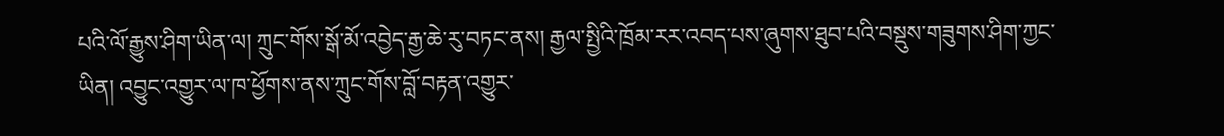པའི་ལོ་རྒྱུས་ཤིག་ཡིན་ལ། ཀྲུང་གོས་སྒོ་མོ་འབྱེད་རྒྱ་ཆེ་རུ་བཏང་ནས། རྒྱལ་སྤྱིའི་ཁྲོམ་རར་འབད་པས་ཞུགས་ཐུབ་པའི་བསྡུས་གཟུགས་ཤིག་ཀྱང་ཡིན། འབྱུང་འགྱུར་ལ་ཁ་ཕྱོགས་ནས་ཀྲུང་གོས་བློ་བརྟན་འགྱུར་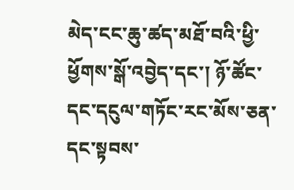མེད་ངང་ཆུ་ཚད་མཐོ་བའི་ཕྱི་ཕྱོགས་སྒོ་འབྱེད་དང་། ཉོ་ཚོང་དང་དངུལ་གཏོང་རང་མོས་ཅན་དང་སྟབས་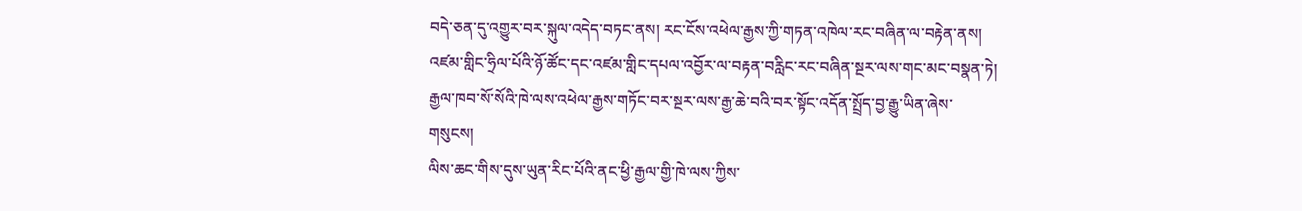བདེ་ཅན་དུ་འགྱུར་བར་སྐུལ་འདེད་བཏང་ནས། རང་ངོས་འཕེལ་རྒྱས་ཀྱི་གཏན་འཁེལ་རང་བཞིན་ལ་བརྟེན་ནས། འཛམ་གླིང་ཧྲིལ་པོའི་ཉོ་ཚོང་དང་འཛམ་གླིང་དཔལ་འབྱོར་ལ་བརྟན་བརླིང་རང་བཞིན་སྔར་ལས་གང་མང་བསྣན་ཏེ། རྒྱལ་ཁབ་སོ་སོའི་ཁེ་ལས་འཕེལ་རྒྱས་གཏོང་བར་སྔར་ལས་རྒྱ་ཆེ་བའི་བར་སྟོང་འདོན་སྤྲོད་བྱ་རྒྱུ་ཡིན་ཞེས་གསུངས།
ལིས་ཆང་གིས་དུས་ཡུན་རིང་པོའི་ནང་ཕྱི་རྒྱལ་གྱི་ཁེ་ལས་ཀྱིས་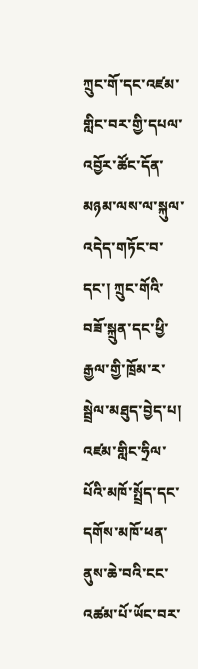ཀྲུང་གོ་དང་འཛམ་གླིང་བར་གྱི་དཔལ་འབྱོར་ཚོང་དོན་མཉམ་ལས་ལ་སྐུལ་འདེད་གཏོང་བ་དང་། ཀྲུང་གོའི་བཟོ་སྐྲུན་དང་ཕྱི་རྒྱལ་གྱི་ཁྲོམ་ར་སྦྲེལ་མཐུད་བྱེད་པ། འཛམ་གླིང་ཧྲིལ་པོའི་མཁོ་སྤྲོད་དང་དགོས་མཁོ་ཕན་ནུས་ཆེ་བའི་ངང་འཚམ་པོ་ཡོང་བར་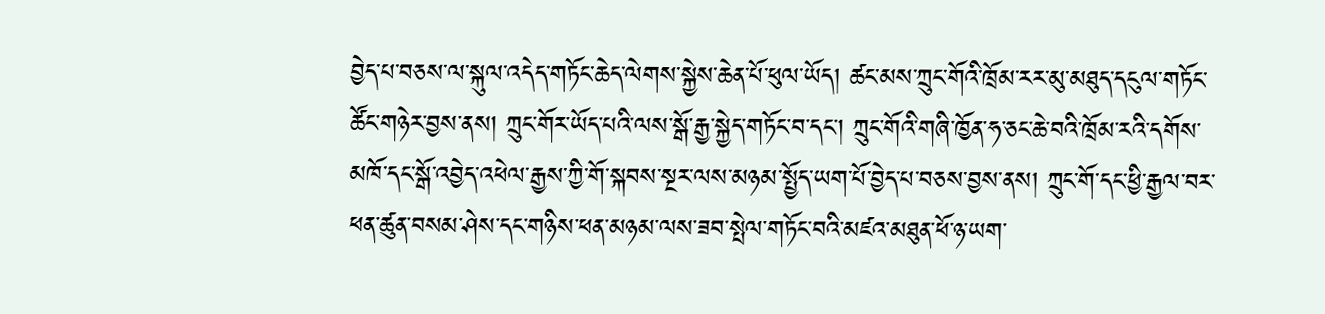བྱེད་པ་བཅས་ལ་སྐུལ་འདེད་གཏོང་ཆེད་ལེགས་སྐྱེས་ཆེན་པོ་ཕུལ་ཡོད། ཚང་མས་ཀྲུང་གོའི་ཁྲོམ་རར་མུ་མཐུད་དངུལ་གཏོང་ཚོང་གཉེར་བྱས་ནས། ཀྲུང་གོར་ཡོད་པའི་ལས་སྒོ་རྒྱ་སྐྱེད་གཏོང་བ་དང་། ཀྲུང་གོའི་གཞི་ཁྱོན་ཧ་ཅང་ཆེ་བའི་ཁྲོམ་རའི་དགོས་མཁོ་དང་སྒོ་འབྱེད་འཕེལ་རྒྱས་ཀྱི་གོ་སྐབས་སྔར་ལས་མཉམ་སྤྱོད་ཡག་པོ་བྱེད་པ་བཅས་བྱས་ནས། ཀྲུང་གོ་དང་ཕྱི་རྒྱལ་བར་ཕན་ཚུན་བསམ་ཤེས་དང་གཉིས་ཕན་མཉམ་ལས་ཟབ་སྤེལ་གཏོང་བའི་མཛའ་མཐུན་ཕོ་ཉ་ཡག་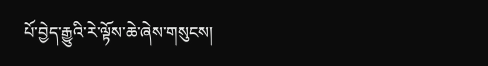པོ་བྱེད་རྒྱུའི་རེ་ལྟོས་ཆེ་ཞེས་གསུངས།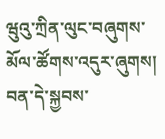ཝུའུ་ཀྲིན་ལུང་བཞུགས་མོལ་ཚོགས་འདུར་ཞུགས།
བན་དེ་སྐྱབས་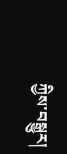ཀྱིས་བསྒྱུར།